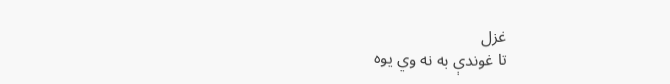غزل
تا غوندې به نه وي يوه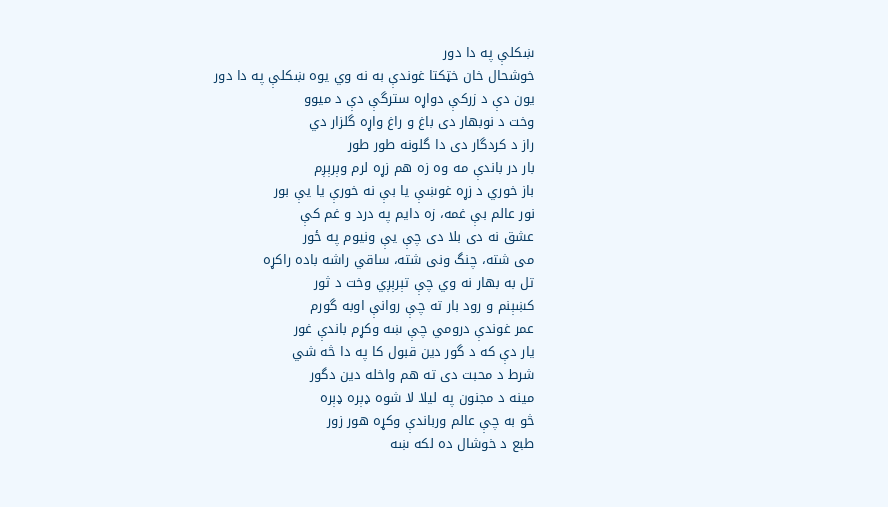ښکلې په دا دور
خوشحال خان خټکتا غوندې به نه وي يوه ښکلې په دا دور
يون دې د زرکې دواړه سترگې دې د ميوو
وخت د نوبهار دی باغ و راغ واړه گلزار دي
راز د کردگار دی دا گلونه طور طور
بار در باندې مه وه زه هم زړه لرم وېرېږم
باز خوري د زړه غوښې يا بې نه خورې يا يې بور
نور عالم بې غمه، زه دايم په درد و غم کې
عشق نه دی بلا دی چې يې ونيوم په ځور
می شته، چنگ ونی شته، ساقي راشه باده راکړه
تل به بهار نه وي چې تېرېږي وخت د ثور
کښېنم و رود بار ته چې روانې اوبه گورم
عمر غوندې درومي چې ښه وکړم باندې غور
يار دې که د گور دين قبول کا په دا څه شي
شرط د محبت دی ته هم واخله دين دگور
مينه د مجنون په ليلا لا شوه ډېره ډېره
څو به چې عالم ورباندې وکړه هور زور
طبع د خوشال ده لکه ښه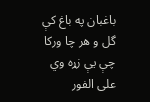باغبان په باغ کې
گل و هر چا ورکا چې يې زړه وي علی الفور